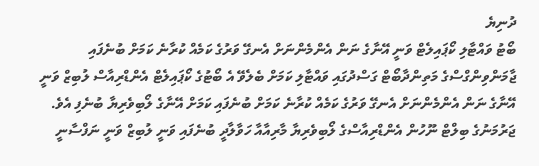ދުނިޔެ
ބޯޓު ވައްޓާލި ކޯޕައިލެޓް ވަނީ އޭނާގެ ނަން އެންމެންނަށް އެނގޭ ވަރުގެ ކަމެއް ކުރާނެ ކަމަށް ބުނެފައި
ޖާމަންވިންގްސްގެ މަތިންދާބޯޓް ގަސްދުގައި ވައްޓާލި ކަމަށް ބެލެވޭ އެ ބޯޓުގެ ކޯޕައިލެޓް އެންޑްރިއާސް ލުބިޒް ވަނީ އޭނާގެ ނަން އެންމެންނަށް އެނގޭ ވަރުގެ ކަމެއް ކުރާނެ ކަމަށް ބުނެފައި ކަމަށް އޭނާގެ ލޯބިވެރިޔާ ބުނެފި އެވެ.
ޖަރުމަނުގެ ބިލްޓް ނޫހުން އެންޑްރިއާސްގެ ލޯބިވެރިޔާ މާރިއާއާ ހަވާލާދީ ބުނެފައި ވަނީ ލުބިޒް ވަނީ ނަފްސާނީ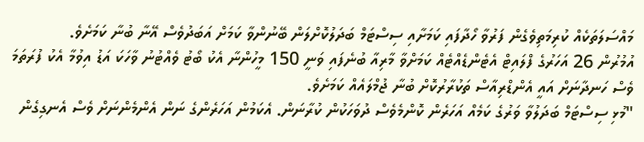މައްސަލަތަކެއް ކުރިމަތިވެގެން ފަރުވާ ހޯދާފައި ކަމަށާއި ސިސްޓަމް ބަދަލުކޮށްލަން ބޭނުންވާ ކަމަށް އަބަދުވެސް އޭނާ ބުނާ ކަމަށެވެ.
އުމުރުން 26 އަހަރުގެ ފްލައިޓް އެޓެންޑެއްޓެއް ކަމަށްވާ މާރިއާ ބުނެފައި ވަނީ 150 މީހުންނާ އެކު ބޯޓު ވެއްޓުނު ވާހަކަ އަޑު އިވުމާ އެކު ފުރަތަމަ ވެސް ހަނދާނަށް އައީ އެންޑްރިއާސް ތަކުރާރުކޮށް ބުނާ ޖުމްލައެއް ކަމަށެވެ.
"މުޅި ސިސްޓަމް ބަދަލުވާ ވަރުގެ ކަމެއް އަހަރެން ކޮންމެވެސް ދުވަހަކުން ކުރާނަން. އެކަމުން އަހަރެންގެ ނަން އެންމެންނަށް ވެސް އެނގިގެން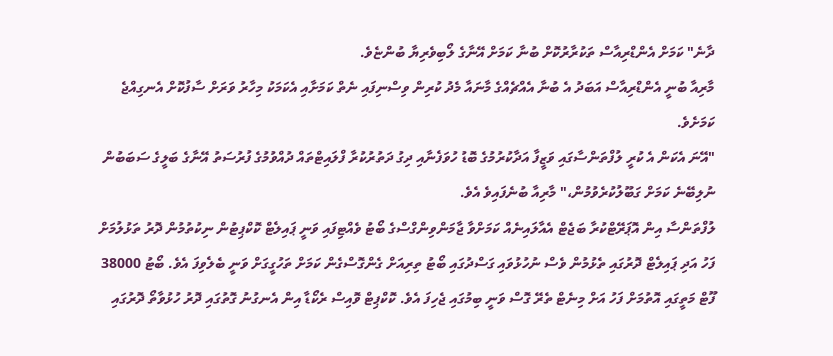ދާނެ" ކަމަށް އެންޑްރިއާސް ތަކުރާރުކޮށް ބުނާ ކަމަށް އޭނާގެ ލޯބިވެރިޔާ ބުންޏެވެ.
މާރިއާ ބުނީ އެންޑްރިއާސް އަބަދު އެ ބުނާ އެއްޗެއްގެ މާނައާ މެދު ކުރިން ވިސްނިފައި ނެތް ކަމަށާއި އެކަމަކު މިހާރު ވަރަށް ސާފުކޮށް އެނގިއްޖެ ކަމަށެވެ.
"އޭނަ އެކަން އެ ކުރީ ލުފްތަންސާގައި ވަޒީފާ އަދާކުރުމުގެ ބޮޑު ހުވަފެނާއި ދިގު ދަތުރުކުރާ ފްލައިޓްތައް ދުއްވުމުގެ ފުރުސަތު އޭނާގެ ބަލީގެ ސަބަބުން ނުލިބޭނެ ކަމަށް ގަބޫލުކުރެވުމުން،" މާރިއާ ބުނެފައިވެ އެވެ.
ލުފްތަންސާ އިން އޮޕަރޭޓްކުރާ ބަޖެޓް އެއާލައިނެއް ކަމަށްވާ ޖާމަންވިންގްސްގެ ބޯޓު ވެއްޓިފައި ވަނީ ޕައިލެޓް ކޮކްޕިޓުން ނިކުތުމުން ދޮރު ތަޅުލުމަށް ފަހު އަދި ޕައިލެޓް ދޮރުގައި ތެޅުމުން ވެސް ނުހުޅުވައި ގަސްދުގައި ބޯޓު ތިރިއަށް ގެންގޮސްގެން ކަމަށް ތަހުގީގަށް ވަނީ ބެލެވިފަ އެވެ. ބޯޓު 38000 ފޫޓް މަތީގައި އޮތުމަށް ފަހު އަށް މިނެޓް ތެރޭ ގޮސް ވަނީ ބިމުގައި ޖެހިފަ އެވެ. ކޮކްޕިޓް ވޮއިސް ރެކޯޑާ އިން އެނގުނު ގޮތުގައި ދޮރު ހުޅުވާތޯ ދޮރުގައި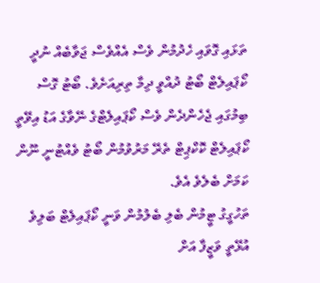ތަޅައި ގޮވައި ހެދުމުން ވެސް އެއްވެސް ޖަވާބެއް ނުދީ ކޯޕައިލެޓް ބޯޓު ދުއްވީ ދިމާ ތިރިއަށެވެ. ބޯޓު ގޮސް ބިމުގައި ޖެހެންދެން ވެސް ކޯޕައިލެޓްގެ ނޭވާގެ އަޑު އިވޭތީ ކޯޕައިލެޓް ކޮކްޕިޓް ތެރޭ މަރުވުމުން ބޯޓު ވެއްޓުނީ ނޫން ކަމަށް ބެލެވެ އެވެ.
ތަހުގީގު ޓީމުން ބެލި ބެލުމުން ވަނީ ކޯޕައިލެޓް ބަލިވެ އުޅޭތީ ވަޒީފާ އަށް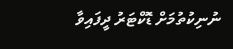ނުނިކުތުމަށް ޑޮކްޓަރު ދީފައިވާ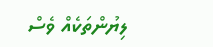ލިޔުންތަކެއް ވެސް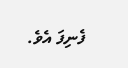ފެނިފަ އެވެ.